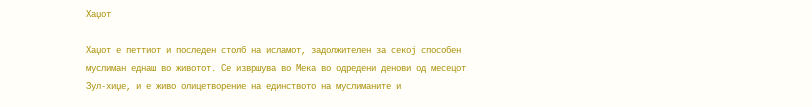Хаџот

Хаџот е петтиот и последен столб на исламот, задолжителен за секој способен муслиман еднаш во животот. Се извршува во Мека во одредени денови од месецот Зул-хиџе, и е живо олицетворение на единството на муслиманите и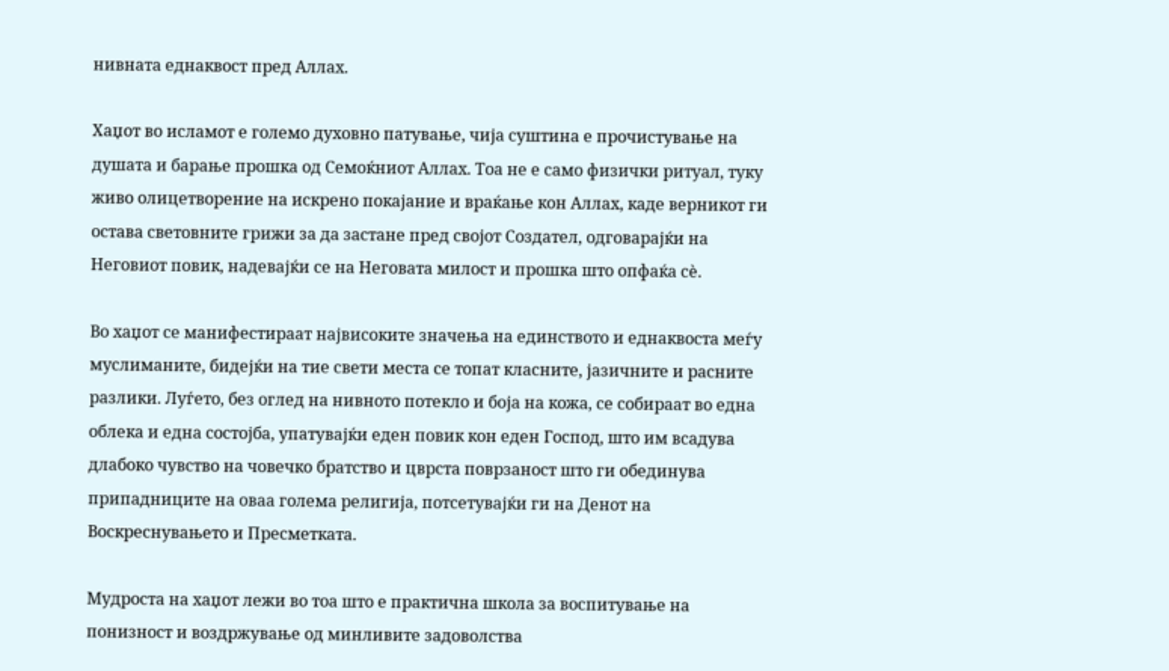нивната еднаквост пред Аллах.

Хаџот во исламот е големо духовно патување, чија суштина е прочистување на душата и барање прошка од Семоќниот Аллах. Тоа не е само физички ритуал, туку живо олицетворение на искрено покајание и враќање кон Аллах, каде верникот ги остава световните грижи за да застане пред својот Создател, одговарајќи на Неговиот повик, надевајќи се на Неговата милост и прошка што опфаќа сè.

Во хаџот се манифестираат највисоките значења на единството и еднаквоста меѓу муслиманите, бидејќи на тие свети места се топат класните, јазичните и расните разлики. Луѓето, без оглед на нивното потекло и боја на кожа, се собираат во една облека и една состојба, упатувајќи еден повик кон еден Господ, што им всадува длабоко чувство на човечко братство и цврста поврзаност што ги обединува припадниците на оваа голема религија, потсетувајќи ги на Денот на Воскреснувањето и Пресметката.

Мудроста на хаџот лежи во тоа што е практична школа за воспитување на понизност и воздржување од минливите задоволства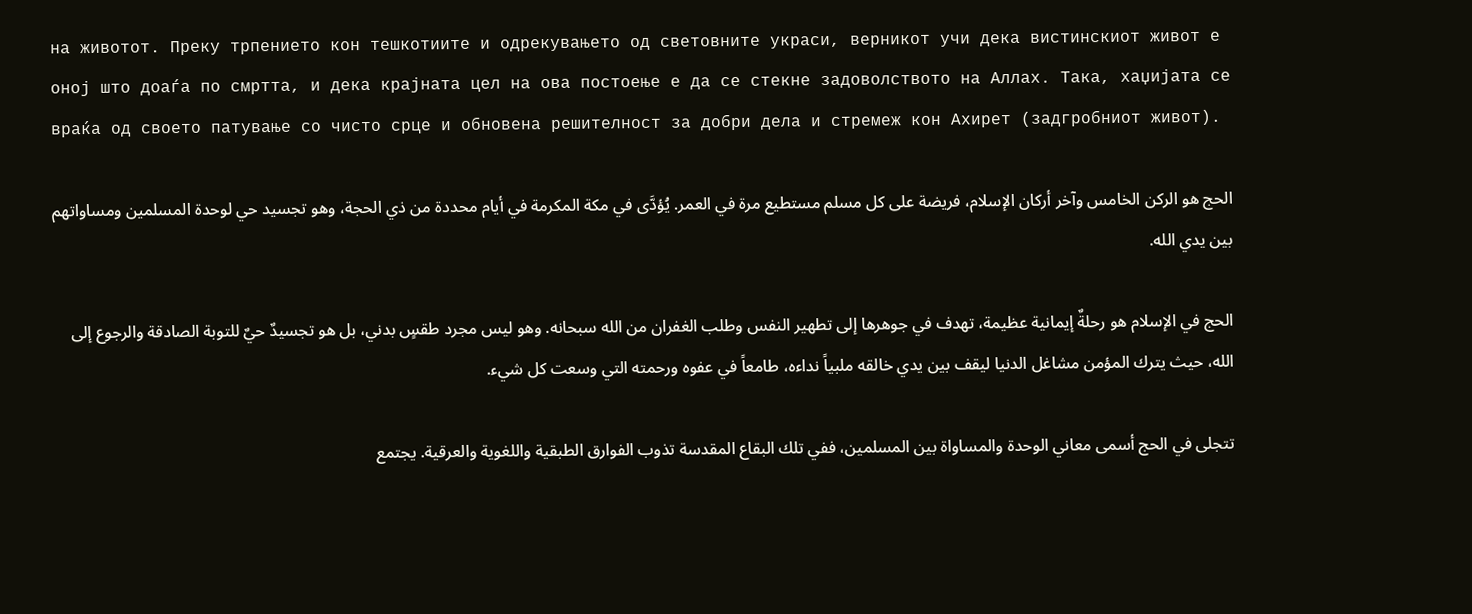на животот. Преку трпението кон тешкотиите и одрекувањето од световните украси, верникот учи дека вистинскиот живот е оној што доаѓа по смртта, и дека крајната цел на ова постоење е да се стекне задоволството на Аллах. Така, хаџијата се враќа од своето патување со чисто срце и обновена решителност за добри дела и стремеж кон Ахирет (задгробниот живот).

الحج هو الركن الخامس وآخر أركان الإسلام، فريضة على كل مسلم مستطيع مرة في العمر. يُؤدَّى في مكة المكرمة في أيام محددة من ذي الحجة، وهو تجسيد حي لوحدة المسلمين ومساواتهم بين يدي الله.

الحج في الإسلام هو رحلةٌ إيمانية عظيمة، تهدف في جوهرها إلى تطهير النفس وطلب الغفران من الله سبحانه. وهو ليس مجرد طقسٍ بدني، بل هو تجسيدٌ حيٌ للتوبة الصادقة والرجوع إلى الله، حيث يترك المؤمن مشاغل الدنيا ليقف بين يدي خالقه ملبياً نداءه، طامعاً في عفوه ورحمته التي وسعت كل شيء.

تتجلى في الحج أسمى معاني الوحدة والمساواة بين المسلمين، ففي تلك البقاع المقدسة تذوب الفوارق الطبقية واللغوية والعرقية. يجتمع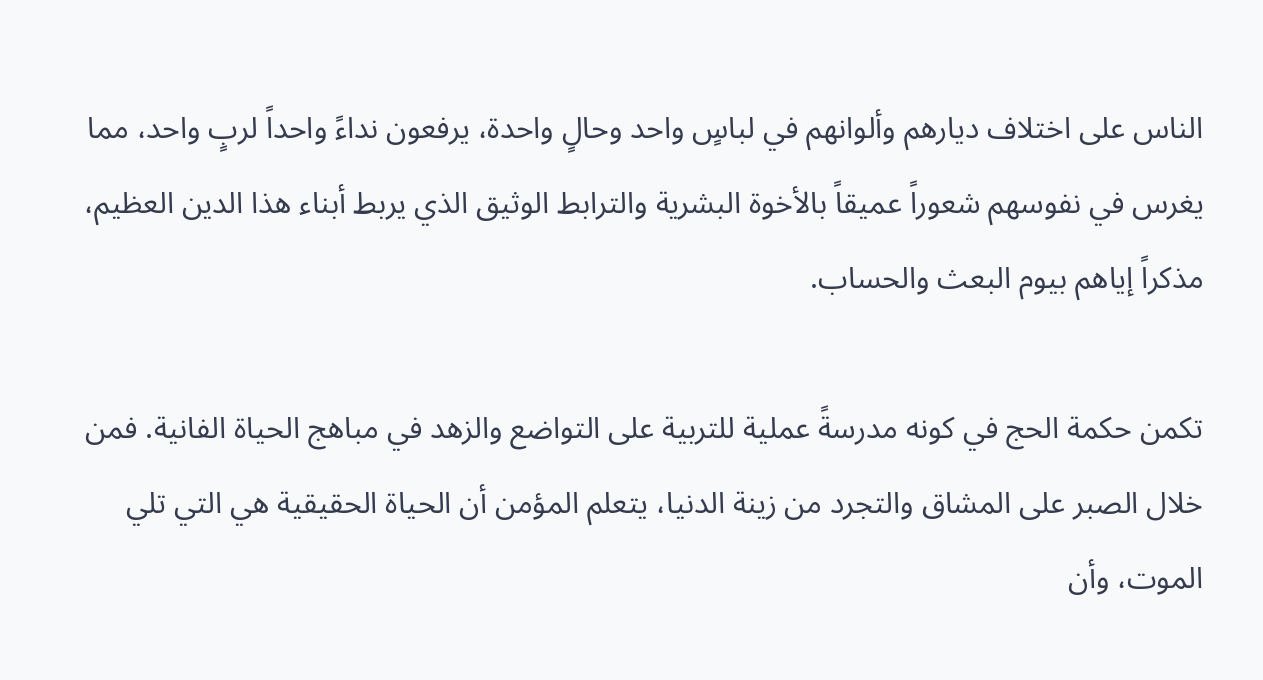الناس على اختلاف ديارهم وألوانهم في لباسٍ واحد وحالٍ واحدة، يرفعون نداءً واحداً لربٍ واحد، مما يغرس في نفوسهم شعوراً عميقاً بالأخوة البشرية والترابط الوثيق الذي يربط أبناء هذا الدين العظيم، مذكراً إياهم بيوم البعث والحساب.

تكمن حكمة الحج في كونه مدرسةً عملية للتربية على التواضع والزهد في مباهج الحياة الفانية. فمن خلال الصبر على المشاق والتجرد من زينة الدنيا، يتعلم المؤمن أن الحياة الحقيقية هي التي تلي الموت، وأن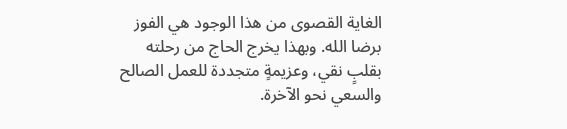الغاية القصوى من هذا الوجود هي الفوز برضا الله. وبهذا يخرج الحاج من رحلته بقلبٍ نقي، وعزيمةٍ متجددة للعمل الصالح والسعي نحو الآخرة.